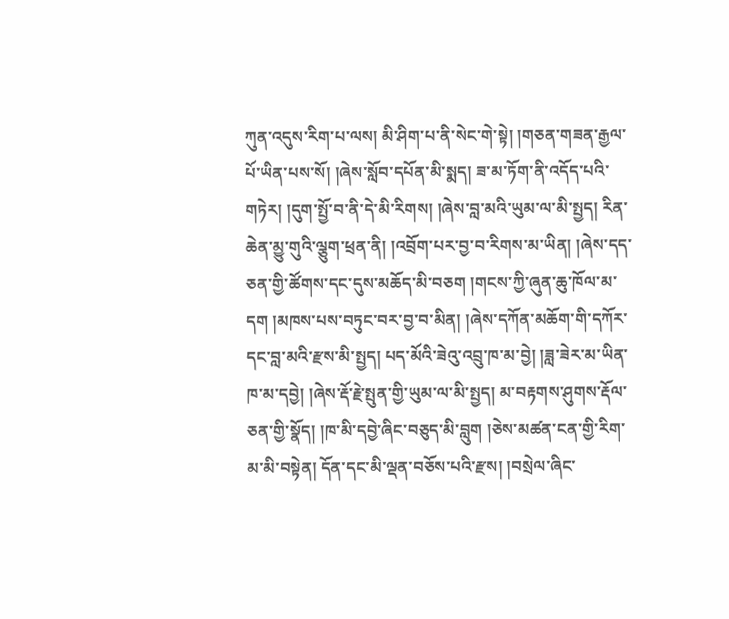ཀུན་འདུས་རིག་པ་ལས། མི་ཤིག་པ་ནི་སེང་གེ་སྟེ། །གཅན་གཟན་རྒྱལ་པོ་ཡིན་པས་སོ། །ཞེས་སློབ་དཔོན་མི་སྨད། ཟ་མ་ཏོག་ནི་འདོད་པའི་གཏེར། །དུག་སྤྱོ་བ་ནི་དེ་མི་རིགས། །ཞེས་བླ་མའི་ཡུམ་ལ་མི་སྤྱད། རིན་ཆེན་མྱུ་གུའི་ལྕུག་ཕྲན་ནི། །འབྲོག་པར་བྱ་བ་རིགས་མ་ཡིན། །ཞེས་དད་ཅན་གྱི་ཚོགས་དང་དུས་མཆོད་མི་བཅག །གངས་ཀྱི་ཞུན་ཆུ་ཁོལ་མ་དག །མཁས་པས་བཏུང་བར་བྱ་བ་མིན། །ཞེས་དཀོན་མཆོག་གི་དཀོར་དང་བླ་མའི་རྫས་མི་སྤྱད། པད་མོའི་ཟེའུ་འབྲུ་ཁ་མ་བྱེ། །ཟླ་ཟེར་མ་ཡིན་ཁ་མ་དབྱེ། །ཞེས་རྡོ་རྗེ་སྤུན་གྱི་ཡུམ་ལ་མི་སྤྱད། མ་བརྟགས་ཤུགས་རྡོལ་ཅན་གྱི་སྣོད། །ཁ་མི་དབྱེ་ཞིང་བཅུད་མི་བླུག །ཅེས་མཚན་ངན་གྱི་རིག་མ་མི་བསྟེན། དོན་དང་མི་ལྡན་བཅོས་པའི་རྫས། །བསྲེལ་ཞིང་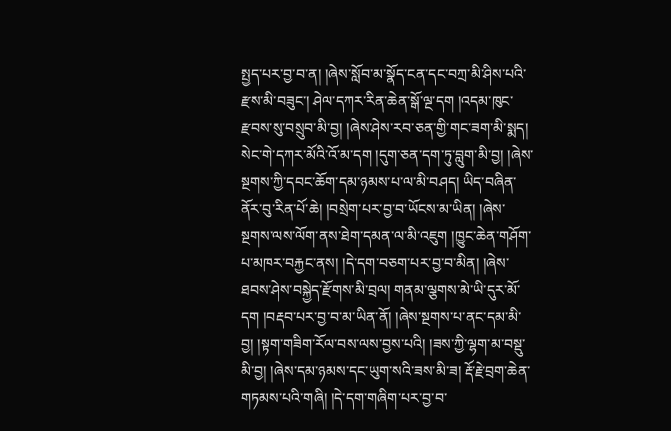སྤྱད་པར་བྱ་བ་ན། །ཞེས་སློབ་མ་སྣོད་ངན་དང་བཀྲ་མི་ཤིས་པའི་རྫས་མི་བཟུང་། ཤེལ་དཀར་རིན་ཆེན་སྒོ་ལྔ་དག །འདམ་ཁུང་རྫབས་སུ་བསྲུབ་མི་བྱ། །ཞེས་ཤེས་རབ་ཅན་གྱི་གང་ཟག་མི་སྨད། སེང་གེ་དཀར་མོའི་འོ་མ་དག །དུག་ཅན་དག་ཏུ་བླུག་མི་བྱ། །ཞེས་སྔགས་ཀྱི་དབང་ཆོག་དམ་ཉམས་པ་ལ་མི་བཤད། ཡིད་བཞིན་ནོར་བུ་རིན་པོ་ཆེ། །བསྲེག་པར་བྱ་བ་ཡོངས་མ་ཡིན། །ཞེས་སྔགས་ལས་ལོག་ནས་ཐེག་དམན་ལ་མི་འཇུག །ཁྱུང་ཆེན་གཤོག་པ་མཁར་བརྐྱང་ནས། །དེ་དག་བཅག་པར་བྱ་བ་མིན། །ཞེས་ཐབས་ཤེས་བསྐྱེད་རྫོགས་མི་བྲལ། གནམ་ལྕགས་མེ་ཡི་དུར་མོ་དག །བརྡབ་པར་བྱ་བ་མ་ཡིན་ནོ། །ཞེས་སྔགས་པ་ནང་དམ་མི་བྱ། །སྟག་གཟིག་རོལ་བས་ལས་བྱས་པའི། །ཟས་ཀྱི་ལྷག་མ་བསྡུ་མི་བྱ། །ཞེས་དམ་ཉམས་དང་ཡུག་སའི་ཟས་མི་ཟ། རྡོ་རྗེ་བྲག་ཆེན་གཏམས་པའི་གཞི། །དེ་དག་གཞིག་པར་བྱ་བ་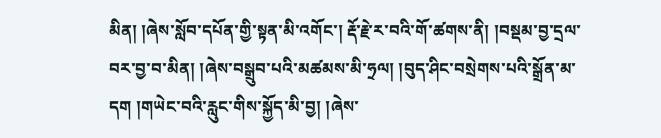མིན། །ཞེས་སློབ་དཔོན་གྱི་སྟན་མི་འགོང་། རྡོ་རྗེ་ར་བའི་གོ་ཚགས་ནི། །བསྡམ་བྱ་དྲལ་བར་བྱ་བ་མིན། །ཞེས་བསྒྲུབ་པའི་མཚམས་མི་ཧྲལ། །བུད་ཤིང་བསྲེགས་པའི་སྒྲོན་མ་དག །གཡེང་བའི་རླུང་གིས་སྐྱོད་མི་བྱ། །ཞེས་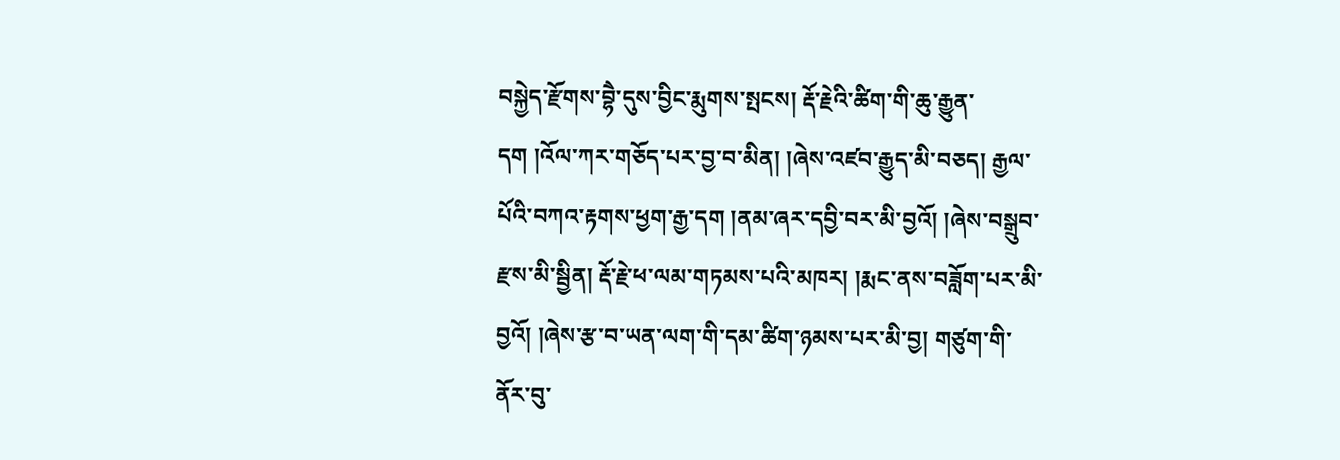བསྐྱེད་རྫོགས་བྷཻ་དུས་བྱིང་རྨུགས་སྤངས། རྡོ་རྗེའི་ཚིག་གི་ཆུ་རྒྱུན་དག །འོལ་ཀར་གཅོད་པར་བྱ་བ་མིན། །ཞེས་འཛབ་རྒྱུད་མི་བཅད། རྒྱལ་པོའི་བཀའ་རྟགས་ཕྱག་རྒྱ་དག །ནམ་ཞར་དབྱི་བར་མི་བྱའོ། །ཞེས་བསྒྲུབ་རྫས་མི་སྦྱིན། རྡོ་རྗེ་ཕ་ལམ་གཏམས་པའི་མཁར། །རྨང་ནས་བཟློག་པར་མི་བྱའོ། །ཞེས་རྩ་བ་ཡན་ལག་གི་དམ་ཚིག་ཉམས་པར་མི་བྱ། གཙུག་གི་ནོར་བུ་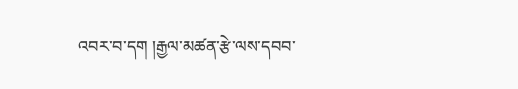འབར་བ་དག །རྒྱལ་མཚན་རྩེ་ལས་དབབ་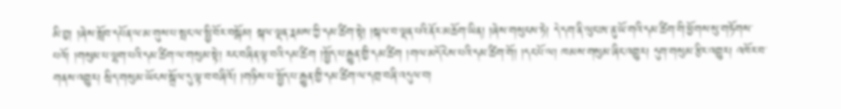མི་བྱ། །ཞེས་སློབ་དཔོན་ལ་མ་གུས་པ་སྤང་ལ་སྤྱི་བོར་བསྒོམ། སྐལ་ལྡན་རྣམས་ཀྱི་དམ་ཚིག་སྟེ། །སྐལ་བ་ལྡན་པའི་ནོར་མཆོག་ཡིན། །ཞེས་གསུངས་ཏེ། དེ་དག་ནི་ལུང་ཨ་ནུ་ཡོ་གའི་དམ་ཚིག་གི་ཕྱོགས་སུ་གཏོགས་པའོ། །གསུམ་པ་ལྷག་པའི་དམ་ཚིག་ལ་གསུམ་སྟེ། རང་བཞིན་ལྟ་བའི་དམ་ཚིག །སྤྱོད་པ་རྒྱུན་གྱི་དམ་ཚིག །གལ་མདོ་ངེས་པའི་དམ་ཚིག་གོ། །དང་པོ་ལ། ཁམས་གསུམ་ཞིང་འགྱུར། དུག་གསུམ་རྩིར་འགྱུར། འཁོར་བ་གནས་འགྱུར། སྲིད་གསུམ་ཡོངས་སྒྲོལ་དུ་ལྟ་བ་བཞིའོ། །གཉིས་པ་སྤྱོད་པ་རྒྱུན་གྱི་དམ་ཚིག་ལ་དགྲ་བཞི་འདུལ་བ།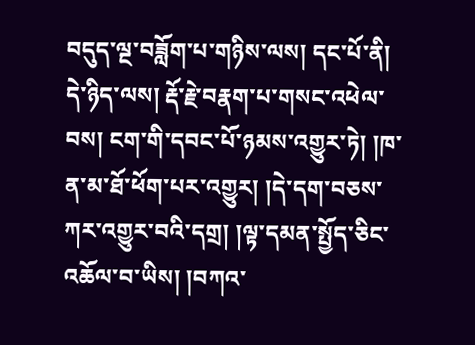བདུད་ལྔ་བཟློག་པ་གཉིས་ལས། དང་པོ་ནི། དེ་ཉིད་ལས། རྡོ་རྗེ་བརྣག་པ་གསང་འཕེལ་བས། ངག་གི་དབང་པོ་ཉམས་འགྱུར་ཏེ། །ཁ་ན་མ་ཐོ་ཕོག་པར་འགྱུར། །དེ་དག་བཅས་ཀར་འགྱུར་བའི་དགྲ། །ལྟ་དམན་སྤྱོད་ཅིང་འཆོལ་བ་ཡིས། །བཀའ་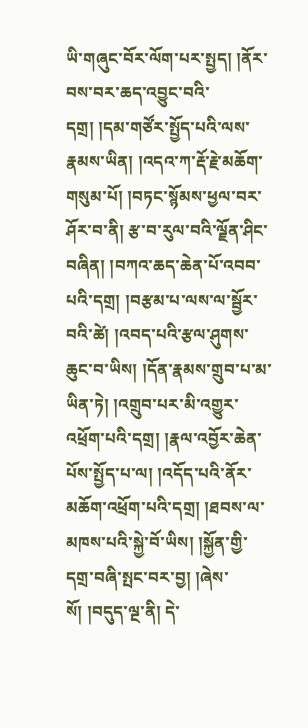ཡི་གཞུང་བོར་ལོག་པར་སྤྱད། །ནོར་བས་བར་ཆད་འབྱུང་བའི་དགྲ། །དམ་གཙོར་སྤྱོད་པའི་ལས་རྣམས་ཡིན། །འདའ་ཀ་རྡོ་རྗེ་མཆོག་གསུམ་པོ། །བཏང་སྙོམས་ཕྱལ་བར་ཤོར་བ་ནི། རྩ་བ་རུལ་བའི་ལྗོན་ཤིང་བཞིན། །བཀའ་ཆད་ཆེན་པོ་འབབ་པའི་དགྲ། །བརྩམ་པ་ལས་ལ་སྦྱོར་བའི་ཚེ། །འབད་པའི་རྩལ་ཤུགས་ཆུང་བ་ཡིས། །དོན་རྣམས་གྲུབ་པ་མ་ཡིན་ཏེ། །འགྲུབ་པར་མི་འགྱུར་འཕྲོག་པའི་དགྲ། །རྣལ་འབྱོར་ཆེན་པོས་སྤྱོད་པ་ལ། །འདོད་པའི་ནོར་མཆོག་འཕྲོག་པའི་དགྲ། །ཐབས་ལ་མཁས་པའི་སྐྱེ་བོ་ཡིས། །སྐྱོན་གྱི་དགྲ་བཞི་སྤང་བར་བྱ། །ཞེས་སོ། །བདུད་ལྔ་ནི། དེ་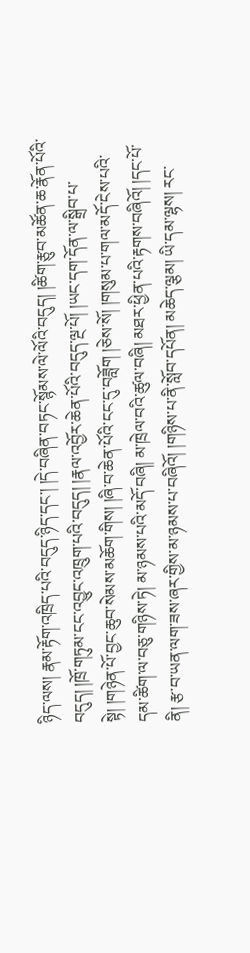ཉིད་ལས། རྣམ་རྟོག་འཁྲིད་པའི་བདུད་ཉིད་དང་། །དེ་བཞིན་བཏང་སྙོམས་ལེ་ལོའི་བདུད། །ཚིག་རྩུབ་མཚོན་ཆ་རྣོན་པོའི་བདུད། །ཁྲོ་གཏུམ་ངང་འབྱུང་འཁྲུག་པའི་བདུད། །རྣལ་འབྱོར་ཆེན་པོའི་བདུད་ལྔ་པོ། །ཡང་དག་དོན་ལ་སྒྲིབ་པ་སྟེ། །གཉེན་པོ་བྱང་ཆུབ་སེམས་མཆོག་གིས། །ཞི་བ་ཆེན་པོའི་ངང་དུ་བཟློག །ཅེས་སོ། །གསུམ་པ་གལ་མདོ་ངེས་པའི་དམ་ཚིག་ལ་བཅུ་གཉིས་ཏེ། མ་ཉམས་པའི་མདོ་བཞི། མ་ཁྲེལ་བའི་ཚུལ་བཞི། མཐར་ཕྱིན་པའི་རྟགས་བཞིའོ། །དང་པོ་ནི། རྩ་བ་ཡན་ལག་ཟས་ཞར་གྱིས་མ་ཉམས་པ་བཞིའོ། །གཉིས་པ་ནི་སློབ་དཔོན། མཆེད་ལྕམ། ཡི་དམ་ལྷས། རང་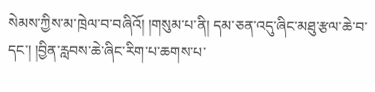སེམས་ཀྱིས་མ་ཁྲེལ་བ་བཞིའོ། །གསུམ་པ་ནི། དམ་ཅན་འདུ་ཞིང་མཐུ་རྩལ་ཆེ་བ་དང་། །བྱིན་རླབས་ཆེ་ཞིང་རིག་པ་ཆགས་པ་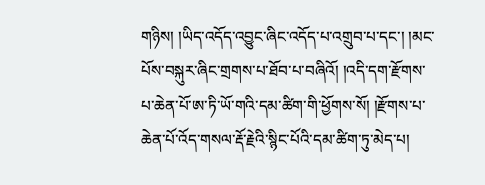གཉིས། །ཡིད་འདོད་འབྱུང་ཞིང་འདོད་པ་འགྲུབ་པ་དང་། །མང་པོས་བསྐུར་ཞིང་གྲགས་པ་ཐོབ་པ་བཞིའོ། །འདི་དག་རྫོགས་པ་ཆེན་པོ་ཨ་ཏི་ཡོ་གའི་དམ་ཚིག་གི་ཕྱོགས་སོ། །རྫོགས་པ་ཆེན་པོ་འོད་གསལ་རྡོ་རྗེའི་སྙིང་པོའི་དམ་ཚིག་ཏུ་མེད་པ།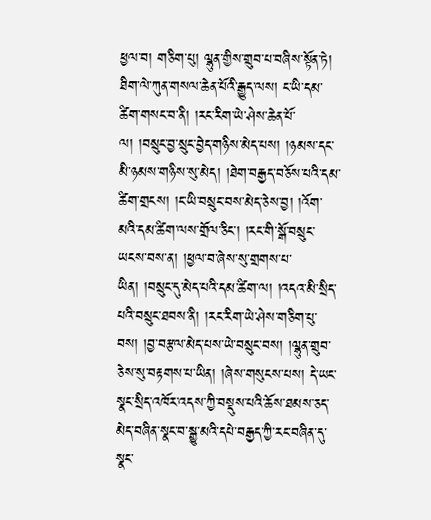ཕྱལ་བ། གཅིག་པུ། ལྷུན་གྱིས་གྲུབ་པ་བཞིས་སྟོན་ཏེ། ཐིག་ལེ་ཀུན་གསལ་ཆེན་པོའི་རྒྱུད་ལས། ང་ཡི་དམ་ཚིག་གསང་བ་ནི། །རང་རིག་ཡེ་ཤེས་ཆེན་པོ་ལ། །བསྲུང་བྱ་སྲུང་བྱེད་གཉིས་མེད་པས། །ཉམས་དང་མི་ཉམས་གཉིས་སུ་མེད། །ཐེག་བརྒྱད་བཅོས་པའི་དམ་ཚིག་གྲངས། །ང་ཡི་བསྲུང་བས་མེད་ཅེས་བྱ། །འོག་མའི་དམ་ཚིག་ལས་གྲོལ་ཅིང་། །རང་གི་སྒོ་བསྲུང་ཡངས་བས་ན། །ཕྱལ་བ་ཞེས་སུ་གྲགས་པ་ཡིན། །བསྲུང་དུ་མེད་པའི་དམ་ཚིག་ལ། །འདའ་མི་སྲིད་པའི་བསྲུང་ཐབས་ནི། །རང་རིག་ཡེ་ཤེས་གཅིག་པུ་བས། །བྱ་བརྩལ་མེད་པས་ཡེ་བསྲུང་བས། །ལྷུན་གྲུབ་ཅེས་སུ་བརྟགས་པ་ཡིན། །ཞེས་གསུངས་པས། དེ་ཡང་སྣང་སྲིད་འཁོར་འདས་ཀྱི་བསྡུས་པའི་ཆོས་ཐམས་ཅད་མེད་བཞིན་སྣང་བ་སྒྱུ་མའི་དཔེ་བརྒྱད་ཀྱི་རང་བཞིན་དུ་སྣང་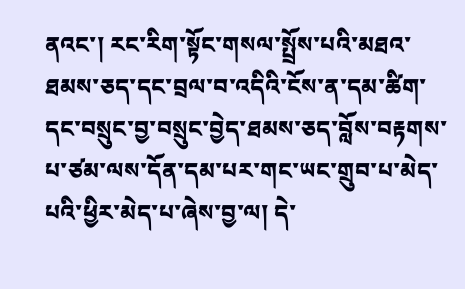ནའང་། རང་རིག་སྟོང་གསལ་སྤྲོས་པའི་མཐའ་ཐམས་ཅད་དང་བྲལ་བ་འདིའི་ངོས་ན་དམ་ཚིག་དང་བསྲུང་བྱ་བསྲུང་བྱེད་ཐམས་ཅད་བློས་བརྟགས་པ་ཙམ་ལས་དོན་དམ་པར་གང་ཡང་གྲུབ་པ་མེད་པའི་ཕྱིར་མེད་པ་ཞེས་བྱ་ལ། དེ་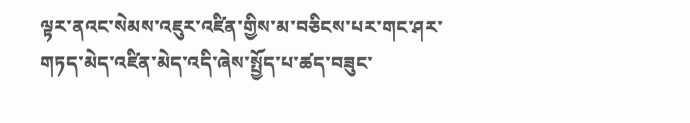ལྟར་ནའང་སེམས་འཇུར་འཛིན་གྱིས་མ་བཅིངས་པར་གང་ཤར་གཏད་མེད་འཛིན་མེད་འདི་ཞེས་སྤྱོད་པ་ཚད་བཟུང་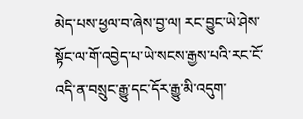མེད་པས་ཕྱལ་བ་ཞེས་བྱ་ལ། རང་བྱུང་ཡེ་ཤེས་སྟོང་ལ་གོ་འབྱེད་པ་ཡེ་སངས་རྒྱས་པའི་རང་ངོ་འདི་ན་བསྲུང་རྒྱུ་དང་དོར་རྒྱུ་མི་འདུག་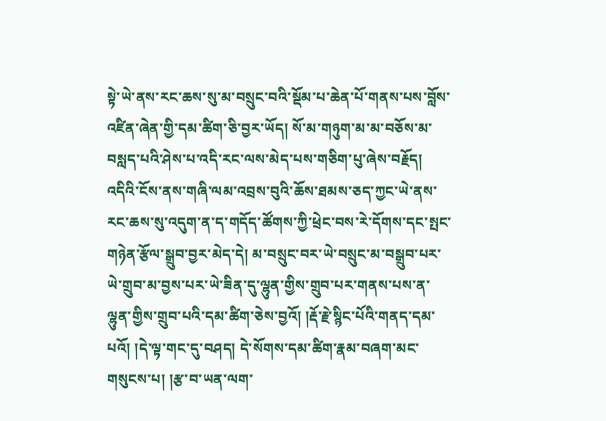སྟེ་ཡེ་ནས་རང་ཆས་སུ་མ་བསྲུང་བའི་སྡོམ་པ་ཆེན་པོ་གནས་པས་བློས་འཛིན་ཞེན་གྱི་དམ་ཚིག་ཅི་བྱར་ཡོད། སོ་མ་གཉུག་མ་མ་བཅོས་མ་བསླད་པའི་ཤེས་པ་འདི་རང་ལས་མེད་པས་གཅིག་པུ་ཞེས་བརྗོད། འདིའི་ངོས་ནས་གཞི་ལམ་འབྲས་བུའི་ཆོས་ཐམས་ཅད་ཀྱང་ཡེ་ནས་རང་ཆས་སུ་འདུག་ན་ད་གདོད་ཚོགས་ཀྱི་ཕྲེང་བས་རེ་དོགས་དང་སྤང་གཉེན་རྩོལ་སྒྲུབ་བྱར་མེད་དེ། མ་བསྲུང་བར་ཡེ་བསྲུང་མ་བསྒྲུབ་པར་ཡེ་གྲུབ་མ་བྱས་པར་ཡེ་ཟིན་དུ་ལྷུན་གྱིས་གྲུབ་པར་གནས་པས་ན་ལྷུན་གྱིས་གྲུབ་པའི་དམ་ཚིག་ཅེས་བྱའོ། །རྡོ་རྗེ་སྙིང་པོའི་གནད་དམ་པའོ། །དེ་ལྟ་གང་དུ་བཤད། དེ་སོགས་དམ་ཚིག་རྣམ་བཞག་མང་གསུངས་པ། །རྩ་བ་ཡན་ལག་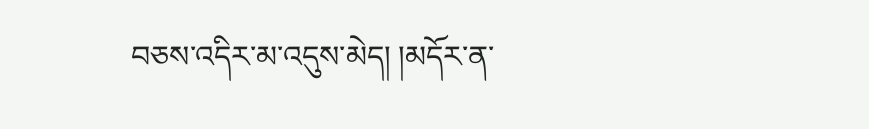བཅས་འདིར་མ་འདུས་མེད། །མདོར་ན་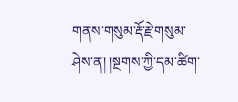གནས་གསུམ་རྡོ་རྗེ་གསུམ་ཤེས་ན། །སྔགས་ཀྱི་དམ་ཚིག་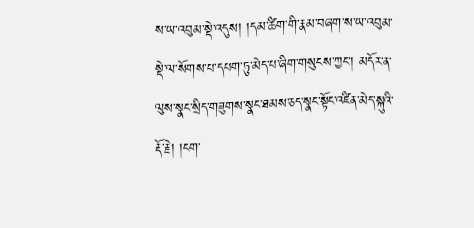ས་ཡ་འབུམ་སྡེ་འདུས། །དམ་ཚིག་གི་རྣམ་བཞག་ས་ཡ་འབུམ་སྡེ་ལ་སོགས་པ་དཔག་ཏུ་མེད་པ་ཞིག་གསུངས་ཀྱང་། མདོར་ན་ལུས་སྣང་སྲིད་གཟུགས་སྣང་ཐམས་ཅད་སྣང་སྟོང་འཛིན་མེད་སྐུའི་རྡོ་རྗེ། །ངག་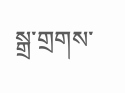སྒྲ་གྲགས་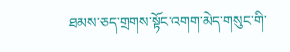ཐམས་ཅད་གྲགས་སྟོང་འགག་མེད་གསུང་གི་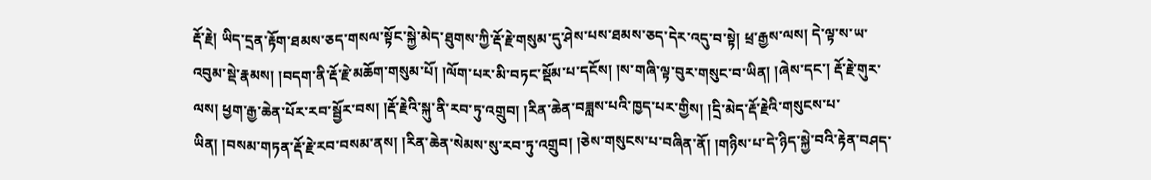རྡོ་རྗེ། ཡིད་དྲན་རྟོག་ཐམས་ཅད་གསལ་སྟོང་སྐྱེ་མེད་ཐུགས་ཀྱི་རྡོ་རྗེ་གསུམ་དུ་ཤེས་པས་ཐམས་ཅད་དེར་འདུ་བ་སྟེ། ཕྲ་རྒྱས་ལས། དེ་ལྟ་ས་ཡ་འབུམ་སྡེ་རྣམས། །བདག་ནི་རྡོ་རྗེ་མཆོག་གསུམ་པོ། །ལོག་པར་མི་བཏང་སྡོམ་པ་དངོས། །ས་གཞི་ལྟ་བུར་གསུང་བ་ཡིན། །ཞེས་དང་། རྡོ་རྗེ་གུར་ལས། ཕྱག་རྒྱ་ཆེན་པོར་རབ་སྦྱོར་བས། །རྡོ་རྗེའི་སྐུ་ནི་རབ་ཏུ་འགྲུབ། །རིན་ཆེན་བཟླས་པའི་ཁྱད་པར་གྱིས། །དྲི་མེད་རྡོ་རྗེའི་གསུངས་པ་ཡིན། །བསམ་གཏན་རྡོ་རྗེ་རབ་བསམ་ནས། །རིན་ཆེན་སེམས་སུ་རབ་ཏུ་འགྲུབ། །ཅེས་གསུངས་པ་བཞིན་ནོ། །གཉིས་པ་དེ་ཉིད་སྐྱེ་བའི་རྟེན་བཤད་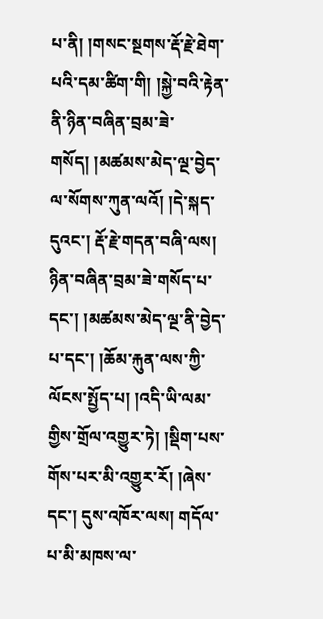པ་ནི། །གསང་སྔགས་རྡོ་རྗེ་ཐེག་པའི་དམ་ཚིག་གི། །སྐྱེ་བའི་རྟེན་ནི་ཉིན་བཞིན་བྲམ་ཟེ་གསོད། །མཚམས་མེད་ལྔ་བྱེད་ལ་སོགས་ཀུན་ལའོ། །དེ་སྐད་དུའང་། རྡོ་རྗེ་གདན་བཞི་ལས། ཉིན་བཞིན་བྲམ་ཟེ་གསོད་པ་དང་། །མཚམས་མེད་ལྔ་ནི་བྱེད་པ་དང་། །ཆོམ་རྐུན་ལས་ཀྱི་ལོངས་སྤྱོད་པ། །འདི་ཡི་ལམ་གྱིས་གྲོལ་འགྱུར་ཏེ། །སྡིག་པས་གོས་པར་མི་འགྱུར་རོ། །ཞེས་དང་། དུས་འཁོར་ལས། གདོལ་པ་མི་མཁས་ལ་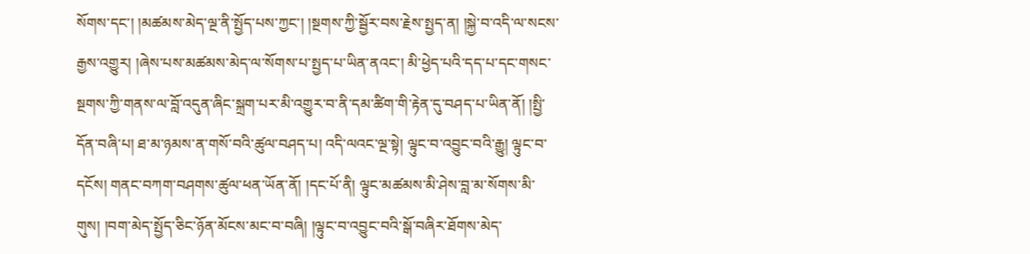སོགས་དང་། །མཚམས་མེད་ལྔ་ནི་སྤྱོད་པས་ཀྱང་། །སྔགས་ཀྱི་སྦྱོར་བས་རྗེས་སྤྱད་ན། །སྐྱེ་བ་འདི་ལ་སངས་རྒྱས་འགྱུར། །ཞེས་པས་མཚམས་མེད་ལ་སོགས་པ་སྤྱད་པ་ཡིན་ནའང་། མི་ཕྱེད་པའི་དད་པ་དང་གསང་སྔགས་ཀྱི་གནས་ལ་བློ་འདུན་ཞིང་སྐྲག་པར་མི་འགྱུར་བ་ནི་དམ་ཚིག་གི་རྟེན་དུ་བཤད་པ་ཡིན་ནོ། །སྤྱི་དོན་བཞི་པ། ཐ་མ་ཉམས་ན་གསོ་བའི་ཚུལ་བཤད་པ། འདི་ལའང་ལྔ་སྟེ། ལྟུང་བ་འབྱུང་བའི་རྒྱུ། ལྟུང་བ་དངོས། གནང་བཀག་བཤགས་ཚུལ་ཕན་ཡོན་ནོ། །དང་པོ་ནི། ལྟུང་མཚམས་མི་ཤེས་བླ་མ་སོགས་མི་གུས། །བག་མེད་སྤྱོད་ཅིང་ཉོན་མོངས་མང་བ་བཞི། །ལྟུང་བ་འབྱུང་བའི་སྒོ་བཞིར་ཐོགས་མེད་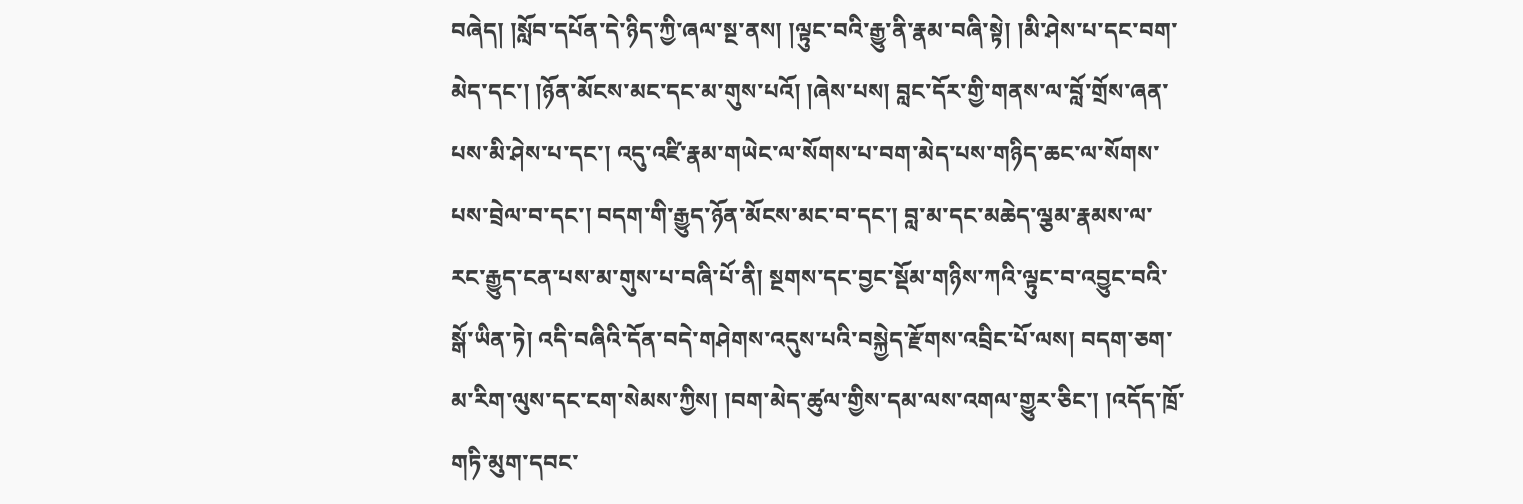བཞེད། །སློབ་དཔོན་དེ་ཉིད་ཀྱི་ཞལ་སྔ་ནས། །ལྟུང་བའི་རྒྱུ་ནི་རྣམ་བཞི་སྟེ། །མི་ཤེས་པ་དང་བག་མེད་དང་། །ཉོན་མོངས་མང་དང་མ་གུས་པའོ། །ཞེས་པས། བླང་དོར་གྱི་གནས་ལ་བློ་གྲོས་ཞན་པས་མི་ཤེས་པ་དང་། འདུ་འཛི་རྣམ་གཡེང་ལ་སོགས་པ་བག་མེད་པས་གཉིད་ཆང་ལ་སོགས་པས་བྲེལ་བ་དང་། བདག་གི་རྒྱུད་ཉོན་མོངས་མང་བ་དང་། བླ་མ་དང་མཆེད་ལྕམ་རྣམས་ལ་རང་རྒྱུད་ངན་པས་མ་གུས་པ་བཞི་པོ་ནི། སྔགས་དང་བྱང་སྡོམ་གཉིས་ཀའི་ལྟུང་བ་འབྱུང་བའི་སྒོ་ཡིན་ཏེ། འདི་བཞིའི་དོན་བདེ་གཤེགས་འདུས་པའི་བསྐྱེད་རྫོགས་འབྲིང་པོ་ལས། བདག་ཅག་མ་རིག་ལུས་དང་ངག་སེམས་ཀྱིས། །བག་མེད་ཚུལ་གྱིས་དམ་ལས་འགལ་གྱུར་ཅིང་། །འདོད་ཁྲོ་གཏི་མུག་དབང་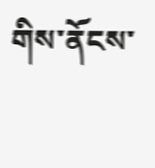གིས་ནོངས་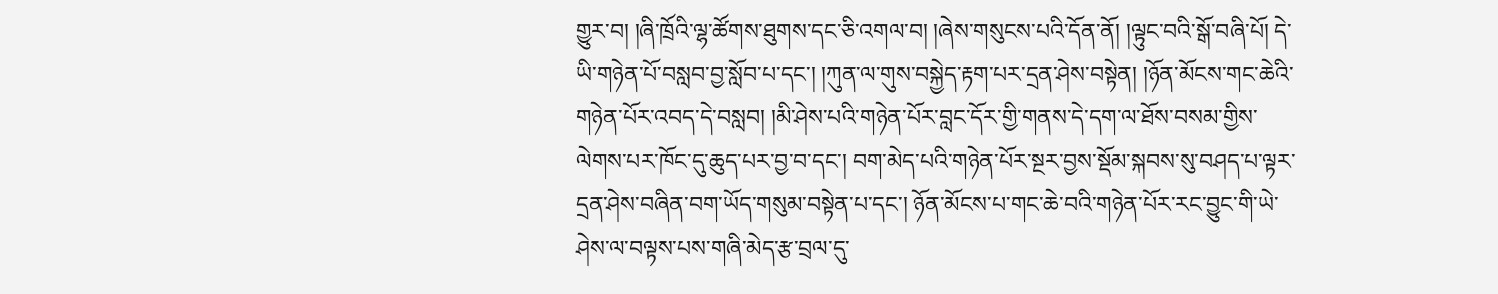གྱུར་བ། །ཞི་ཁྲོའི་ལྷ་ཚོགས་ཐུགས་དང་ཅི་འགལ་བ། །ཞེས་གསུངས་པའི་དོན་ནོ། །ལྟུང་བའི་སྒོ་བཞི་པོ། དེ་ཡི་གཉེན་པོ་བསླབ་བྱ་སློབ་པ་དང་། །ཀུན་ལ་གུས་བསྐྱེད་རྟག་པར་དྲན་ཤེས་བསྟེན། །ཉོན་མོངས་གང་ཆེའི་གཉེན་པོར་འབད་དེ་བསླབ། །མི་ཤེས་པའི་གཉེན་པོར་བླང་དོར་གྱི་གནས་དེ་དག་ལ་ཐོས་བསམ་གྱིས་ལེགས་པར་ཁོང་དུ་ཆུད་པར་བྱ་བ་དང་། བག་མེད་པའི་གཉེན་པོར་སྔར་བྱས་སྡོམ་སྐབས་སུ་བཤད་པ་ལྟར་དྲན་ཤེས་བཞིན་བག་ཡོད་གསུམ་བསྟེན་པ་དང་། ཉོན་མོངས་པ་གང་ཆེ་བའི་གཉེན་པོར་རང་བྱུང་གི་ཡེ་ཤེས་ལ་བལྟས་པས་གཞི་མེད་རྩ་བྲལ་དུ་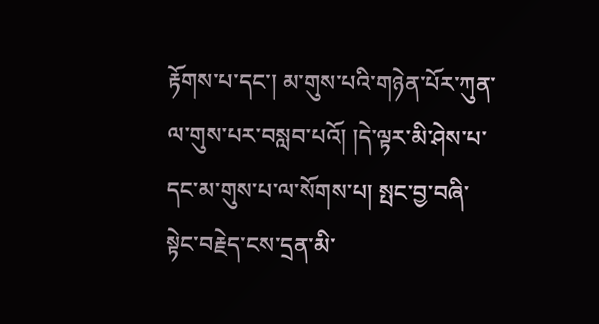རྟོགས་པ་དང་། མ་གུས་པའི་གཉེན་པོར་ཀུན་ལ་གུས་པར་བསླབ་པའོ། །དེ་ལྟར་མི་ཤེས་པ་དང་མ་གུས་པ་ལ་སོགས་པ། སྤང་བྱ་བཞི་སྟེང་བརྗེད་ངས་དྲན་མི་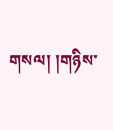གསལ། །གཉིས་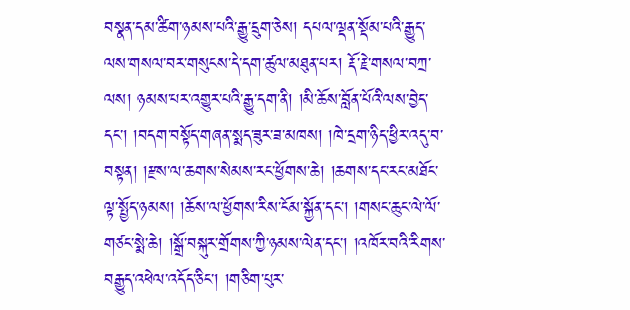བསྣན་དམ་ཚིག་ཉམས་པའི་རྒྱུ་དྲུག་ཅེས། དཔལ་ལྡན་སྡོམ་པའི་རྒྱུད་ལས་གསལ་བར་གསུངས་དེ་དག་ཚུལ་མཐུན་པར། རྡོ་རྗེ་གསལ་བཀྲ་ལས། ཉམས་པར་འགྱུར་པའི་རྒྱུ་དག་ནི། །མི་ཆོས་བློན་པོའི་ལས་བྱེད་དང་། །བདག་བསྟོད་གཞན་སྨད་ཟུར་ཟ་མཁས། །ཁེ་དྲག་ཉིད་ཕྱིར་འདུ་བ་བསྟན། །རྫས་ལ་ཆགས་སེམས་རང་ཕྱོགས་ཆེ། །ཆགས་དང་རང་མཐོང་ལྟ་སྤྱོད་ཉམས། །ཆོས་ལ་ཕྱོགས་རིས་ངོམ་སྐྱོན་དང་། །གསང་ཆུང་ལེ་ལོ་གཙང་སྨེ་ཆེ། །སྒྲོ་བསྐུར་གྲོགས་ཀྱི་ཉམས་ལེན་དང་། །འཁོར་བའི་རིགས་བརྒྱུད་འཕེལ་འདོད་ཅིང་། །གཅིག་པུར་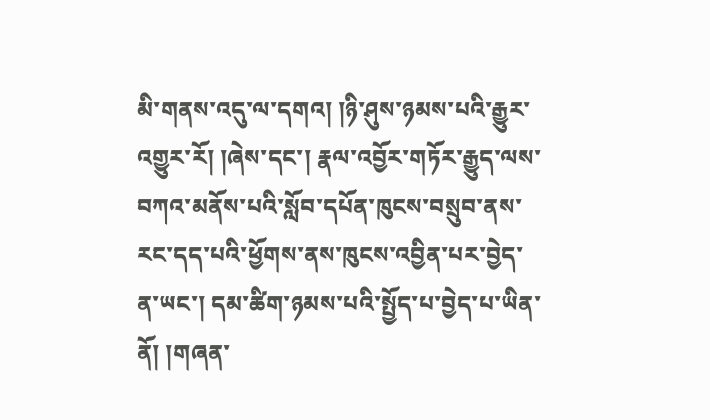མི་གནས་འདུ་ལ་དགའ། །ཉི་ཤུས་ཉམས་པའི་རྒྱུར་འགྱུར་རོ། །ཞེས་དང་། རྣལ་འབྱོར་གཏོར་རྒྱུད་ལས་བཀའ་མནོས་པའི་སློབ་དཔོན་ཁུངས་བསྲུབ་ནས་རང་དད་པའི་ཕྱོགས་ནས་ཁུངས་འབྱིན་པར་བྱེད་ན་ཡང་། དམ་ཚིག་ཉམས་པའི་སྤྱོད་པ་བྱེད་པ་ཡིན་ནོ། །གཞན་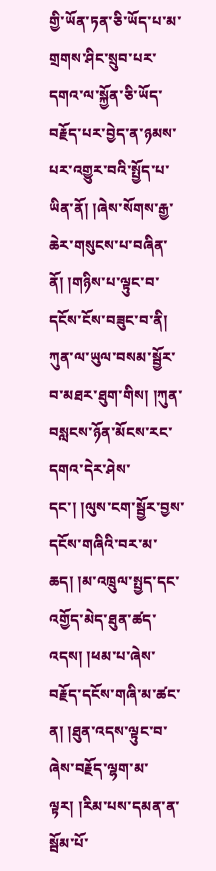གྱི་ཡོན་ཏན་ཅི་ཡོད་པ་མ་གྲགས་ཤིང་སྲུབ་པར་དགའ་ལ་སྐྱོན་ཅི་ཡོད་བརྗོད་པར་བྱེད་ན་ཉམས་པར་འགྱུར་བའི་སྤྱོད་པ་ཡིན་ནོ། །ཞེས་སོགས་རྒྱ་ཆེར་གསུངས་པ་བཞིན་ནོ། །གཉིས་པ་ལྟུང་བ་དངོས་ངོས་བཟུང་བ་ནི། ཀུན་ལ་ཡུལ་བསམ་སྦྱོར་བ་མཐར་ཐུག་གིས། །ཀུན་བསླངས་ཉོན་མོངས་རང་དགའ་དེར་ཤེས་དང་། །ལུས་ངག་སྦྱོར་བྱས་དངོས་གཞིའི་བར་མ་ཆད། །མ་འཁྲུལ་སྤྱད་དང་འགྱོད་མེད་ཐུན་ཚད་འདས། །ཕམ་པ་ཞེས་བརྗོད་དངོས་གཞི་མ་ཚང་ན། །ཐུན་འདས་ལྟུང་བ་ཞེས་བརྗོད་ལྷག་མ་ལྟར། །རིམ་པས་དམན་ན་སྦོམ་པོ་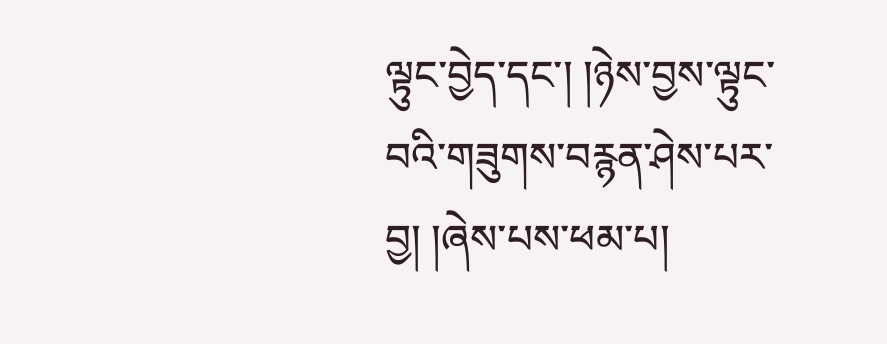ལྟུང་བྱེད་དང་། །ཉེས་བྱས་ལྟུང་བའི་གཟུགས་བརྙན་ཤེས་པར་བྱ། །ཞེས་པས་ཕམ་པ།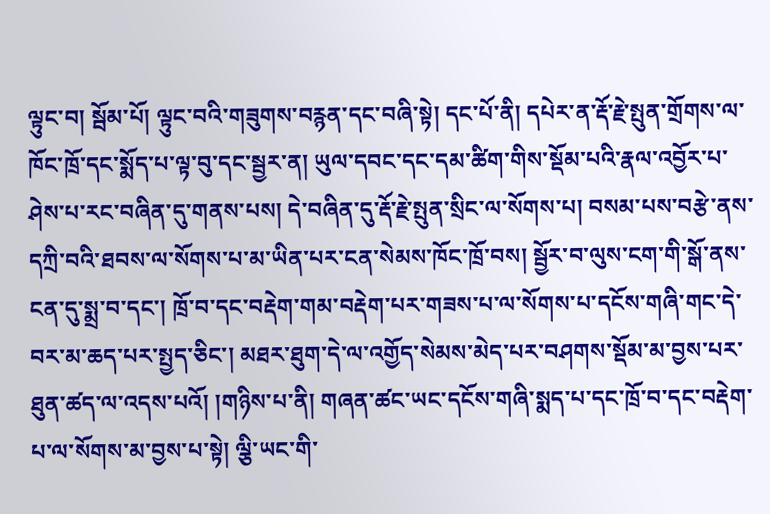ལྟུང་བ། སྦོམ་པོ། ལྟུང་བའི་གཟུགས་བརྙན་དང་བཞི་སྟེ། དང་པོ་ནི། དཔེར་ན་རྡོ་རྗེ་སྤུན་གྲོགས་ལ་ཁོང་ཁྲོ་དང་སྨོད་པ་ལྟ་བུ་དང་སྦྱར་ན། ཡུལ་དབང་དང་དམ་ཚིག་གིས་སྡོམ་པའི་རྣལ་འབྱོར་པ་ཤེས་པ་རང་བཞིན་དུ་གནས་པས། དེ་བཞིན་དུ་རྡོ་རྗེ་སྤུན་སྲིང་ལ་སོགས་པ། བསམ་པས་བརྩེ་ནས་དཀྲི་བའི་ཐབས་ལ་སོགས་པ་མ་ཡིན་པར་ངན་སེམས་ཁོང་ཁྲོ་བས། སྦྱོར་བ་ལུས་ངག་གི་སྒོ་ནས་ངན་དུ་སྨྲ་བ་དང་། ཁྲོ་བ་དང་བརྡེག་གམ་བརྡེག་པར་གཟས་པ་ལ་སོགས་པ་དངོས་གཞི་གང་དེ་བར་མ་ཆད་པར་སྤྱད་ཅིང་། མཐར་ཐུག་དེ་ལ་འགྱོད་སེམས་མེད་པར་བཤགས་སྡོམ་མ་བྱས་པར་ཐུན་ཚད་ལ་འདས་པའོ། །གཉིས་པ་ནི། གཞན་ཚང་ཡང་དངོས་གཞི་སྨད་པ་དང་ཁྲོ་བ་དང་བརྡེག་པ་ལ་སོགས་མ་བྱས་པ་སྟེ། ལྕི་ཡང་གི་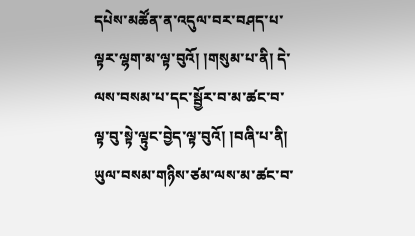དཔེས་མཚོན་ན་འདུལ་བར་བཤད་པ་ལྟར་ལྷག་མ་ལྟ་བུའོ། །གསུམ་པ་ནི། དེ་ལས་བསམ་པ་དང་སྦྱོར་བ་མ་ཚང་བ་ལྟ་བུ་སྟེ་ལྟུང་བྱེད་ལྟ་བུའོ། །བཞི་པ་ནི། ཡུལ་བསམ་གཉིས་ཙམ་ལས་མ་ཚང་བ་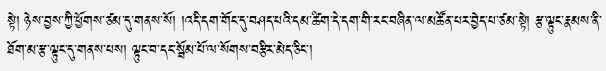སྟེ། ཉེས་བྱས་ཀྱི་ཕྱོགས་ཙམ་དུ་གནས་སོ། །འདི་དག་གོང་དུ་བཤད་པའི་དམ་ཚིག་དེ་དག་གི་རང་བཞིན་ལ་མཚོན་པར་བྱེད་པ་ཙམ་སྟེ། རྩ་ལྟུང་རྣམས་ནི་ཐོག་མ་རྩ་ལྟུང་དུ་གནས་པས། ལྟུང་བ་དང་སྦོམ་པོ་ལ་སོགས་བརྩིར་མེད་ཅིང་།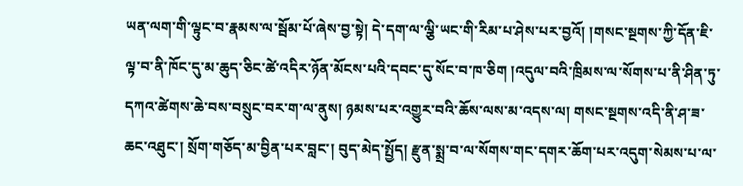ཡན་ལག་གི་ལྟུང་བ་རྣམས་ལ་སྦོམ་པོ་ཞེས་བྱ་སྟེ། དེ་དག་ལ་ལྕི་ཡང་གི་རིམ་པ་ཤེས་པར་བྱའོ། །གསང་སྔགས་ཀྱི་དོན་ཇི་ལྟ་བ་ནི་ཁོང་དུ་མ་ཆུད་ཅིང་ཚེ་འདིར་ཉོན་མོངས་པའི་དབང་དུ་སོང་བ་ཁ་ཅིག །འདུལ་བའི་ཁྲིམས་ལ་སོགས་པ་ནི་ཤིན་ཏུ་དཀའ་ཚེགས་ཆེ་བས་བསྲུང་བར་ག་ལ་ནུས། ཉམས་པར་འགྱུར་བའི་ཆོས་ལས་མ་འདས་ལ། གསང་སྔགས་འདི་ནི་ཤ་ཟ་ཆང་འཐུང་། སྲོག་གཅོད་མ་བྱིན་པར་བླང་། བུད་མེད་སྤྱོད། རྫུན་སྨྲ་བ་ལ་སོགས་གང་དགར་ཆོག་པར་འདུག་སེམས་པ་ལ་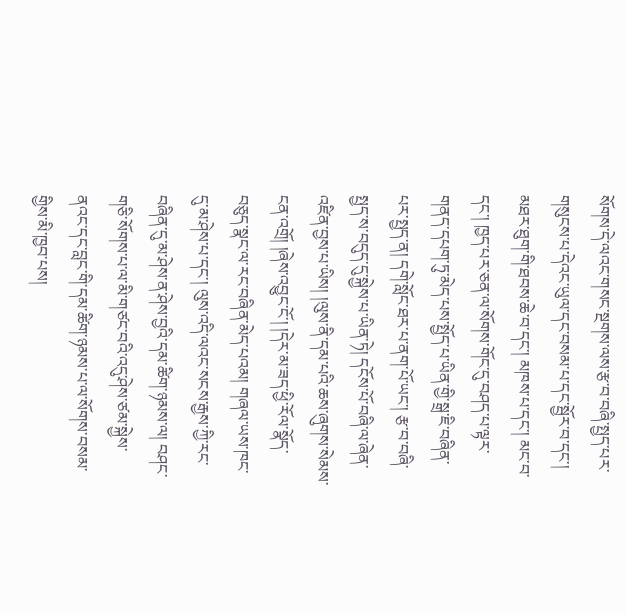སོགས་དེ་ལའང་གསང་སྔགས་ལས་རྩ་བ་བཞི་སྤྱད་པར་གསུངས་པ་དེའང་ཡུལ་དང་བསམ་པ་དང་སྦྱོར་བ་དང་། མཐར་ཐུག་གི་ཐབས་ཆེ་བ་དང་། མཁས་པ་དང་། མང་བ་དང་། ཁྱད་པར་ཅན་ལ་སོགས་གོང་དུ་བཤད་པ་ལྟར་གནད་དཔག་ཏུ་མེད་པས་སྤྱོད་པ་ཡིན་གྱི་སྒྲ་ཇི་བཞིན་པར་སྤྱད་ན། དགེ་སློང་ཐར་པ་ནག་པོ་ཡང་། རྩ་བ་བཞི་སྤྱད་ས་བདུད་དུ་སྐྱེས་པ་ཡིན་ཏེ། དངོས་པོ་བཞི་ལ་ཞེན་འཛིན་བྱས་པ་ཡིས། །ལུས་ནི་དམ་པའི་ཆས་ཞུགས་སེམས་ངན་འགྲོ། །ཞེས་འབྱུང་ངོ་། །དེར་མ་ཟད་ཕྱི་རོལ་སྣོད་བཅུད་སྣང་ལ་རང་བཞིན་མེད་པའམ། གཞལ་ཡས་ཁང་དུ་མ་ཤེས་པ་དང་། ལུས་འདི་ལའང་སངས་རྒྱས་ཀྱི་རང་བཞིན་དུ་མ་ཤེས་ན་ཤེས་བྱའི་དམ་ཚིག་ཉམས་ལ། བཤང་གཅི་སོགས་པ་ལ་མི་གཙང་བའི་འདུ་ཤེས་ཙམ་སྐྱེས་ནའང་དང་བླང་གི་དམ་ཚིག་ཉམས་པ་ལ་སོགས་བསམ་གྱིས་མི་ཁྱབ་པས།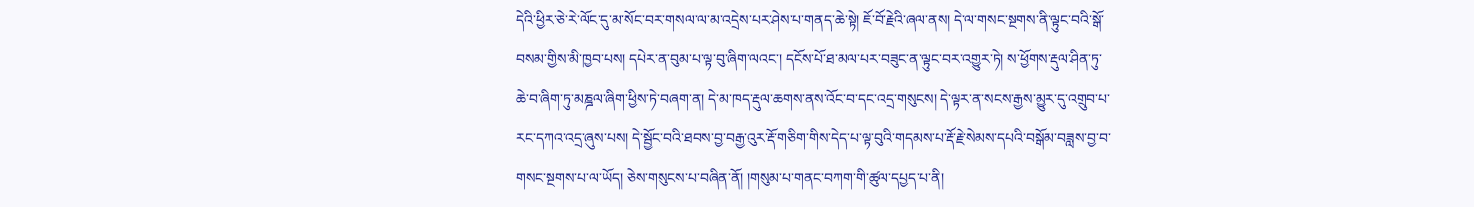དེའི་ཕྱིར་ཅེ་རེ་ལོང་དུ་མ་སོང་བར་གསལ་ལ་མ་འདྲེས་པར་ཤེས་པ་གནད་ཆེ་སྟེ། ཇོ་བོ་རྗེའི་ཞལ་ནས། དེ་ལ་གསང་སྔགས་ནི་ལྟུང་བའི་སྒོ་བསམ་གྱིས་མི་ཁྱབ་པས། དཔེར་ན་བུམ་པ་ལྟ་བུ་ཞིག་ལའང་། དངོས་པོ་ཐ་མལ་པར་བཟུང་ན་ལྟུང་བར་འགྱུར་ཏེ། ས་ཕྱོགས་རྡུལ་ཤིན་ཏུ་ཆེ་བ་ཞིག་ཏུ་མཎྜལ་ཞིག་ཕྱིས་ཏེ་བཞག་ན། དེ་མ་ཁད་རྡུལ་ཆགས་ནས་འོང་བ་དང་འདྲ་གསུངས། དེ་ལྟར་ན་སངས་རྒྱས་མྱུར་དུ་འགྲུབ་པ་རང་དཀའ་འདྲ་ཞུས་པས། དེ་སྦྱོང་བའི་ཐབས་བྱ་བརྒྱ་འུར་རྡོ་གཅིག་གིས་དེད་པ་ལྟ་བུའི་གདམས་པ་རྡོ་རྗེ་སེམས་དཔའི་བསྒོམ་བཟླས་བྱ་བ་གསང་སྔགས་པ་ལ་ཡོད། ཅེས་གསུངས་པ་བཞིན་ནོ། །གསུམ་པ་གནང་བཀག་གི་ཚུལ་དཔྱད་པ་ནི།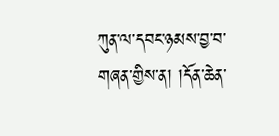ཀུན་ལ་དབང་ཉམས་བྱ་བ་གཞན་གྱིས་ན། །དོན་ཆེན་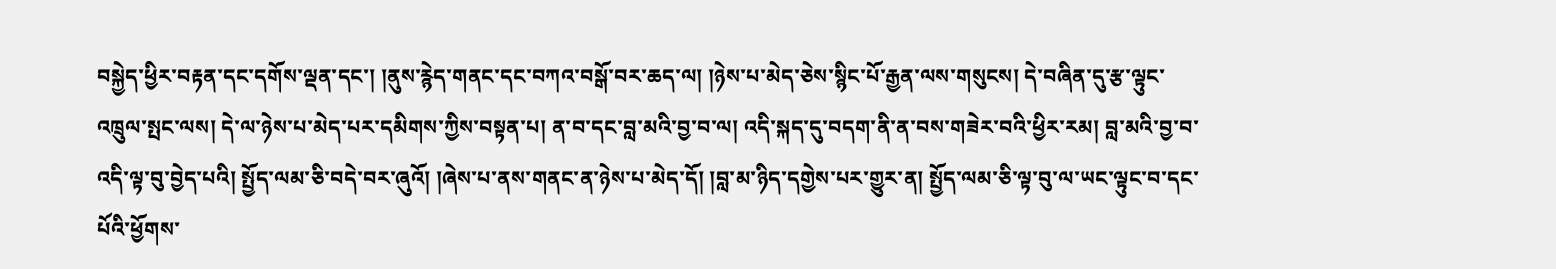བསྐྱེད་ཕྱིར་བརྟན་དང་དགོས་ལྡན་དང་། །ནུས་རྙེད་གནང་དང་བཀའ་བསྒོ་བར་ཆད་ལ། །ཉེས་པ་མེད་ཅེས་སྙིང་པོ་རྒྱན་ལས་གསུངས། དེ་བཞིན་དུ་རྩ་ལྟུང་འཁྲུལ་སྤང་ལས། དེ་ལ་ཉེས་པ་མེད་པར་དམིགས་ཀྱིས་བསྟན་པ། ན་བ་དང་བླ་མའི་བྱ་བ་ལ། འདི་སྐད་དུ་བདག་ནི་ན་བས་གཟེར་བའི་ཕྱིར་རམ། བླ་མའི་བྱ་བ་འདི་ལྟ་བུ་བྱེད་པའི། སྤྱོད་ལམ་ཅི་བདེ་བར་ཞུའོ། །ཞེས་པ་ནས་གནང་ན་ཉེས་པ་མེད་དོ། །བླ་མ་ཉིད་དགྱེས་པར་གྱུར་ན། སྤྱོད་ལམ་ཅི་ལྟ་བུ་ལ་ཡང་ལྟུང་བ་དང་པོའི་ཕྱོགས་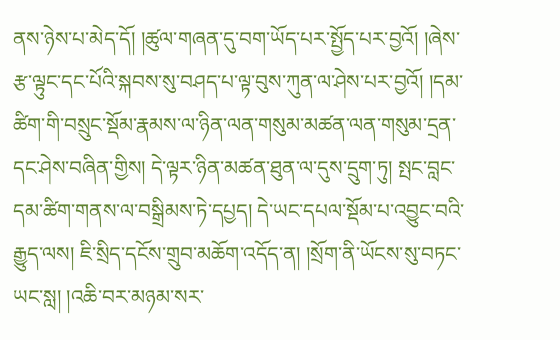ནས་ཉེས་པ་མེད་དོ། །ཚུལ་གཞན་དུ་བག་ཡོད་པར་སྤྱོད་པར་བྱའོ། །ཞེས་རྩ་ལྟུང་དང་པོའི་སྐབས་སུ་བཤད་པ་ལྟ་བུས་ཀུན་ལ་ཤེས་པར་བྱའོ། །དམ་ཚིག་གི་བསྲུང་སྡོམ་རྣམས་ལ་ཉིན་ལན་གསུམ་མཚན་ལན་གསུམ་དྲན་དང་ཤེས་བཞིན་གྱིས། དེ་ལྟར་ཉིན་མཚན་ཐུན་ལ་དུས་དྲུག་ཏུ། སྤང་བླང་དམ་ཚིག་གནས་ལ་བསྒྲིམས་ཏེ་དཔྱད། དེ་ཡང་དཔལ་སྡོམ་པ་འབྱུང་བའི་རྒྱུད་ལས། ཇི་སྲིད་དངོས་གྲུབ་མཆོག་འདོད་ན། །སྲོག་ནི་ཡོངས་སུ་བཏང་ཡང་སླ། །འཆི་བར་མཉམ་སར་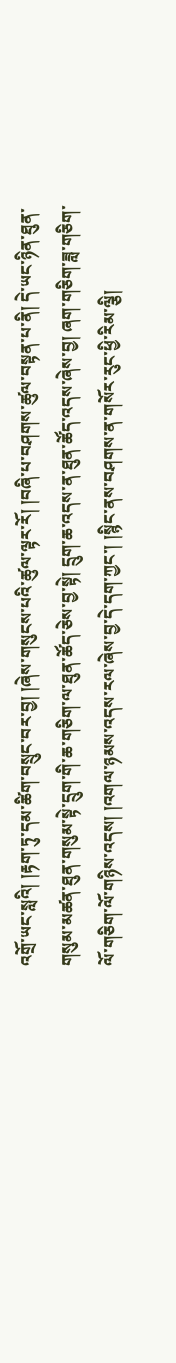འགྲོ་ཡང་སླའི། །རྟག་ཏུ་དམ་ཚིག་བསྲུང་བར་བྱ། །ཞེས་གསུངས་པའི་ཚུལ་ལྟར་རོ། །བཞི་པ་བཤགས་ཚུལ་བསྟན་པ་ནི། དེ་ཡང་ཉིན་ཐུན་གསུམ་མཚན་ཐུན་གསུམ་སྟེ་དྲུག་གི་ཆ་གཅིག་ལ་ཐུན་ཚོད་ཅེས་བྱ་སྟེ། དྲུག་ཆ་འདས་ན་ཐུན་ཚོད་འདས་ཞེས་བྱ། ཞག་གཅིག་ཟླ་གཅིག་ལོ་གཅིག་ལོ་གཉིས་འདས། །འགལ་ཉམས་འདས་རལ་ཞེས་བྱ་དེ་དག་ཀྱང་། །སྙིང་ནས་བཤགས་ན་གསོར་རུང་ཕྱི་རིམ་ལྕི།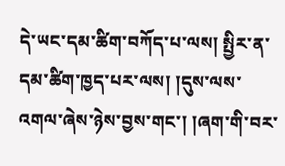དེ་ཡང་དམ་ཚིག་བཀོད་པ་ལས། སྤྱིར་ན་དམ་ཚིག་ཁྱད་པར་ལས། །དུས་ལས་འགལ་ཞེས་ཉེས་བྱས་གང་། །ཞག་གི་བར་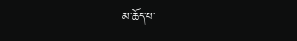མ་ཆོད་པ་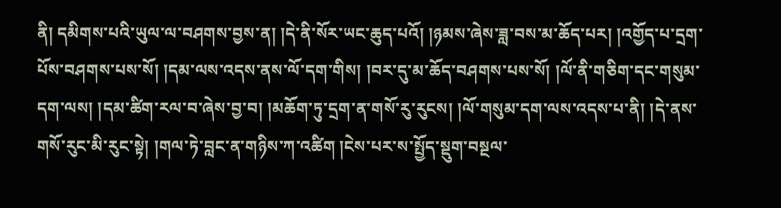ནི། དམིགས་པའི་ཡུལ་ལ་བཤགས་བྱས་ན། །དེ་ནི་སོར་ཡང་ཆུད་པའོ། །ཉམས་ཞེས་ཟླ་བས་མ་ཆོད་པར། །འགྱོད་པ་དྲག་པོས་བཤགས་པས་སོ། །དམ་ལས་འདས་ནས་ལོ་དག་གིས། །བར་དུ་མ་ཆོད་བཤགས་པས་སོ། །ལོ་ནི་གཅིག་དང་གསུམ་དག་ལས། །དམ་ཚིག་རལ་བ་ཞེས་བྱ་བ། །མཆོག་ཏུ་དྲག་ན་གསོ་རུ་རུངས། །ལོ་གསུམ་དག་ལས་འདས་པ་ནི། །དེ་ནས་གསོ་རུང་མི་རུང་སྟེ། །གལ་ཏེ་བླང་ན་གཉིས་ཀ་འཚིག །ངེས་པར་ས་སྤྱོད་སྡུག་བསྔལ་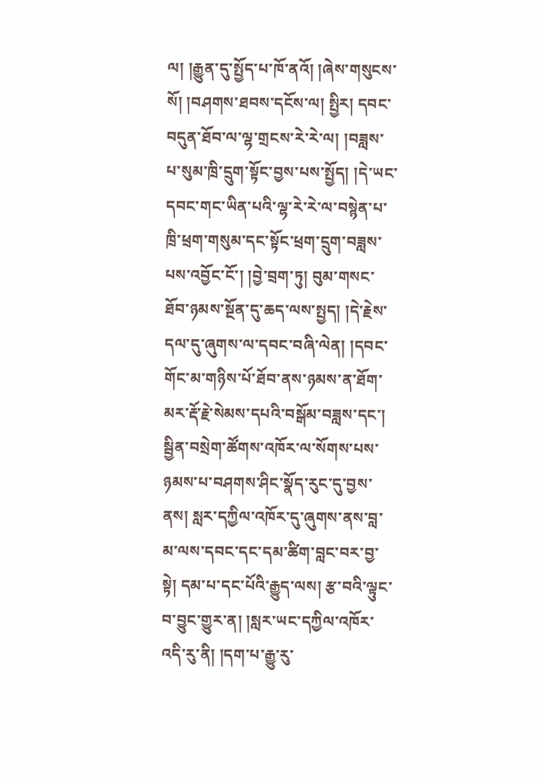ལ། །རྒྱུན་དུ་སྤྱོད་པ་ཁོ་ནའོ། །ཞེས་གསུངས་སོ། །བཤགས་ཐབས་དངོས་ལ། སྤྱིར། དབང་བདུན་ཐོབ་ལ་ལྷ་གྲངས་རེ་རེ་ལ། །བཟླས་པ་སུམ་ཁྲི་དྲུག་སྟོང་བྱས་པས་སྤྱོད། །དེ་ཡང་དབང་གང་ཡིན་པའི་ལྷ་རེ་རེ་ལ་བསྙེན་པ་ཁྲི་ཕྲག་གསུམ་དང་སྟོང་ཕྲག་དྲུག་བཟླས་པས་འབྱོང་ངོ་། །བྱེ་བྲག་ཏུ། བུམ་གསང་ཐོབ་ཉམས་སྔོན་དུ་ཆད་ལས་སྤྱད། །དེ་རྗེས་དལ་དུ་ཞུགས་ལ་དབང་བཞི་ལེན། །དབང་གོང་མ་གཉིས་པོ་ཐོབ་ནས་ཉམས་ན་ཐོག་མར་རྡོ་རྗེ་སེམས་དཔའི་བསྒོམ་བཟླས་དང་། སྦྱིན་བསྲེག་ཚོགས་འཁོར་ལ་སོགས་པས་ཉམས་པ་བཤགས་ཤིང་སྣོད་རུང་དུ་བྱས་ནས། སླར་དཀྱིལ་འཁོར་དུ་ཞུགས་ནས་བླ་མ་ལས་དབང་དང་དམ་ཚིག་བླང་བར་བྱ་སྟེ། དམ་པ་དང་པོའི་རྒྱུད་ལས། རྩ་བའི་ལྟུང་བ་བྱུང་གྱུར་ན། །སླར་ཡང་དཀྱིལ་འཁོར་འདི་རུ་ནི། །དག་པ་རྒྱུ་རུ་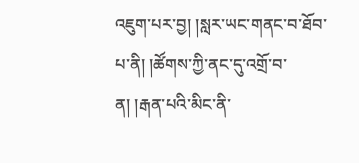འཇུག་པར་བྱ། །སླར་ཡང་གནང་བ་ཐོབ་པ་ནི། །ཚོགས་ཀྱི་ནང་དུ་འགྲོ་བ་ན། །རྒན་པའི་མིང་ནི་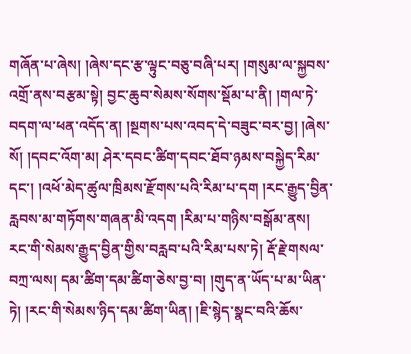གཞོན་པ་ཞེས། །ཞེས་དང་རྩ་ལྟུང་བཅུ་བཞི་པར། །གསུམ་ལ་སྐྱབས་འགྲོ་ནས་བརྩམ་སྟེ། བྱང་ཆུབ་སེམས་སོགས་སྡོམ་པ་ནི། །གལ་ཏེ་བདག་ལ་ཕན་འདོད་ན། །སྔགས་པས་འབད་དེ་བཟུང་བར་བྱ། །ཞེས་སོ། །དབང་འོག་མ། ཤེར་དབང་ཚིག་དབང་ཐོབ་ཉམས་བསྐྱེད་རིམ་དང་། །འཕོ་མེད་ཚུལ་ཁྲིམས་རྫོགས་པའི་རིམ་པ་དག །རང་རྒྱུད་བྱིན་རླབས་མ་གཏོགས་གཞན་མི་འདག །རིམ་པ་གཉིས་བསྒོམ་ནས། རང་གི་སེམས་རྒྱུད་བྱིན་གྱིས་བརླབ་པའི་རིམ་པས་ཏེ། རྡོ་རྗེ་གསལ་བཀྲ་ལས། དམ་ཚིག་དམ་ཚིག་ཅེས་བྱ་བ། །གུད་ན་ཡོད་པ་མ་ཡིན་ཏེ། །རང་གི་སེམས་ཉིད་དམ་ཚིག་ཡིན། །ཇི་སྙེད་སྣང་བའི་ཆོས་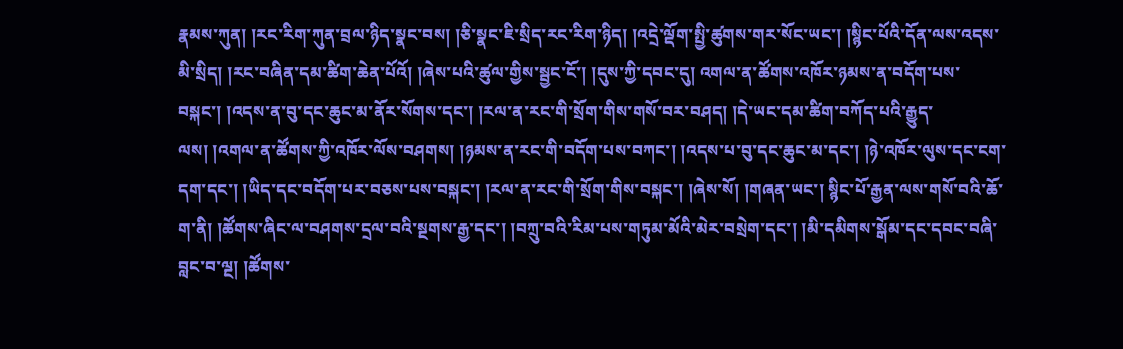རྣམས་ཀུན། །རང་རིག་ཀུན་བྲལ་ཉིད་སྣང་བས། །ཅི་སྣང་ཇི་སྲིད་རང་རིག་ཉིད། །འདྲེ་ལྡོག་སྤྱི་ཚུགས་གར་སོང་ཡང་། །སྙིང་པོའི་དོན་ལས་འདས་མི་སྲིད། །རང་བཞིན་དམ་ཚིག་ཆེན་པོའོ། །ཞེས་པའི་ཚུལ་གྱིས་སྦྱང་ངོ་། །དུས་ཀྱི་དབང་དུ། འགལ་ན་ཚོགས་འཁོར་ཉམས་ན་བདོག་པས་བསྐང་། །འདས་ན་བུ་དང་ཆུང་མ་ནོར་སོགས་དང་། །རལ་ན་རང་གི་སྲོག་གིས་གསོ་བར་བཤད། །དེ་ཡང་དམ་ཚིག་བཀོད་པའི་རྒྱུད་ལས། །འགལ་ན་ཚོགས་ཀྱི་འཁོར་ལོས་བཤགས། །ཉམས་ན་རང་གི་བདོག་པས་བཀང་། །འདས་པ་བུ་དང་ཆུང་མ་དང་། །ཉེ་འཁོར་ལུས་དང་ངག་དག་དང་། །ཡིད་དང་བདོག་པར་བཅས་པས་བསྐང་། །རལ་ན་རང་གི་སྲོག་གིས་བསྐང་། །ཞེས་སོ། །གཞན་ཡང་། སྙིང་པོ་རྒྱན་ལས་གསོ་བའི་ཆོ་ག་ནི། །ཚོགས་ཞིང་ལ་བཤགས་དྲལ་བའི་སྔགས་རྒྱ་དང་། །བཀྲུ་བའི་རིམ་པས་གཏུམ་མོའི་མེར་བསྲེག་དང་། །མི་དམིགས་སྒོམ་དང་དབང་བཞི་བླང་བ་ལྔ། །ཚོགས་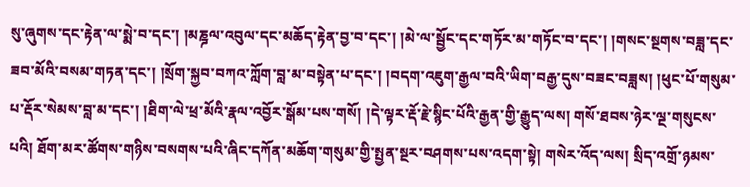སུ་ཞུགས་དང་རྟེན་ལ་སྨེ་བ་དང་། །མཎྜལ་འབུལ་དང་མཆོད་རྟེན་བྱ་བ་དང་། །མེ་ལ་སྦྱོང་དང་གཏོར་མ་གཏོང་བ་དང་། །གསང་སྔགས་བཟླ་དང་ཟབ་མོའི་བསམ་གཏན་དང་། །སྲོག་སྐྱབ་བཀའ་ཀློག་བླ་མ་བསྟེན་པ་དང་། །བདག་འཇུག་རྒྱལ་བའི་ཡིག་བརྒྱ་དུས་བཟང་བཟླས། །ཕུང་པོ་གསུམ་པ་རྡོར་སེམས་བླ་མ་དང་། །ཐིག་ལེ་ཕྲ་མོའི་རྣལ་འབྱོར་སྒོམ་པས་གསོ། །དེ་ལྟར་རྡོ་རྗེ་སྙིང་པོའི་རྒྱན་གྱི་རྒྱུད་ལས། གསོ་ཐབས་ཉེར་ལྔ་གསུངས་པའི། ཐོག་མར་ཚོགས་གཉིས་བསགས་པའི་ཞིང་དཀོན་མཆོག་གསུམ་གྱི་སྤྱན་སྔར་བཤགས་པས་འདག་སྟེ། གསེར་འོད་ལས། སྲིད་འགྲོ་ཉམས་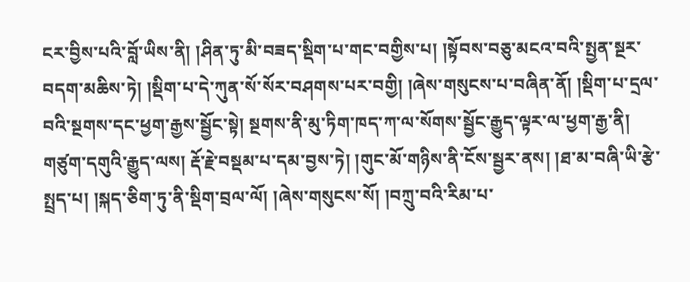ངར་བྱིས་པའི་བློ་ཡིས་ནི། །ཤིན་ཏུ་མི་བཟད་སྡིག་པ་གང་བགྱིས་པ། །སྟོབས་བཅུ་མངའ་བའི་སྤྱན་སྔར་བདག་མཆིས་ཏེ། །སྡིག་པ་དེ་ཀུན་སོ་སོར་བཤགས་པར་བགྱི། །ཞེས་གསུངས་པ་བཞིན་ནོ། །སྡིག་པ་དྲལ་བའི་སྔགས་དང་ཕྱག་རྒྱས་སྦྱོང་སྟེ། སྔགས་ནི་མུ་ཏིག་ཁད་ཀ་ལ་སོགས་སྦྱོང་རྒྱུད་ལྟར་ལ་ཕྱག་རྒྱ་ནི། གཙུག་དགུའི་རྒྱུད་ལས། རྡོ་རྗེ་བསྡམ་པ་དམ་བྱས་ཏེ། །གུང་མོ་གཉིས་ནི་ངོས་སྦྱར་ནས། །ཐ་མ་བཞི་ཡི་རྩེ་སྤྲད་པ། །སྐད་ཅིག་ཏུ་ནི་སྡིག་བྲལ་ལོ། །ཞེས་གསུངས་སོ། །བཀྲུ་བའི་རིམ་པ་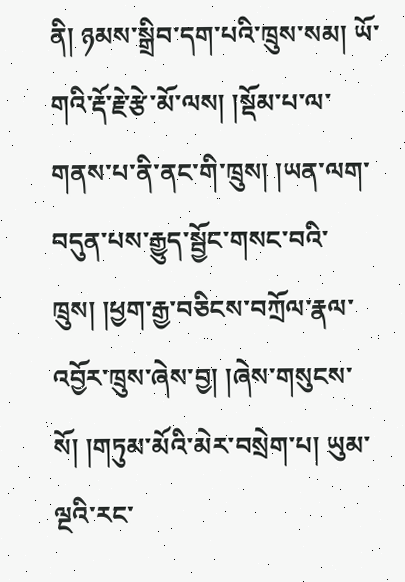ནི། ཉམས་སྒྲིབ་དག་པའི་ཁྲུས་སམ། ཡོ་གའི་རྡོ་རྗེ་རྩེ་མོ་ལས། །སྡོམ་པ་ལ་གནས་པ་ནི་ནང་གི་ཁྲུས། །ཡན་ལག་བདུན་པས་རྒྱུད་སྦྱོང་གསང་བའི་ཁྲུས། །ཕྱག་རྒྱ་བཅིངས་བཀྲོལ་རྣལ་འབྱོར་ཁྲུས་ཞེས་བྱ། །ཞེས་གསུངས་སོ། །གཏུམ་མོའི་མེར་བསྲེག་པ། ཡུམ་ལྔའི་རང་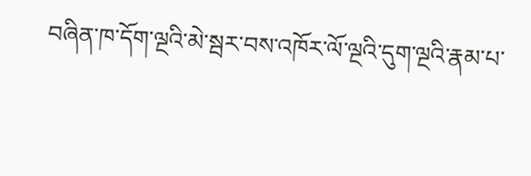བཞིན་ཁ་དོག་ལྔའི་མེ་སྦར་བས་འཁོར་ལོ་ལྔའི་དུག་ལྔའི་རྣམ་པ་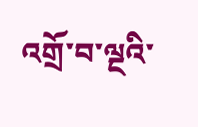འགྲོ་བ་ལྔའི་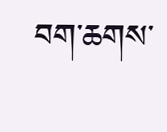བག་ཆགས་